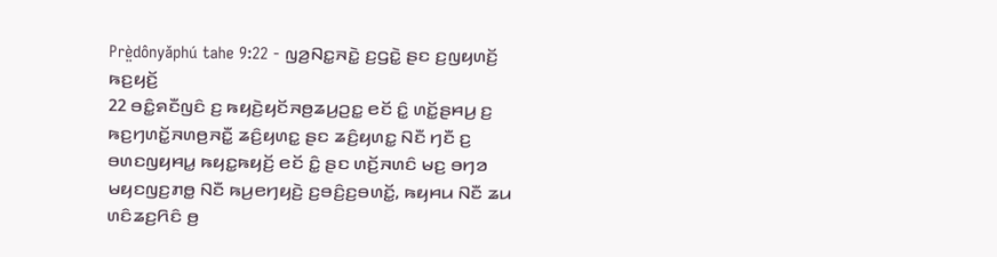Prè̤dônyǎphú tahe 9:22 - ꤜꤤ꤬ꤡꤢ꤭ꤏꤢꤧ꤭ ꤢ꤬ꤞꤢꤧ꤭ ꤔꤢ ꤢ꤬ꤜꤟꤛꤢꤩ꤬ ꤒꤢ꤬ꤟꤢꤩ꤬
22 ꤋꤢꤨ꤭ꤎꤢꤪꤜꤢꤨ ꤢ꤬ ꤒꤟꤢꤧ꤬ꤟꤢꤩꤏꤥ꤬ꤘꤣ꤬ꤑꤢ꤭ ꤕꤢꤩ ꤢꤨ꤭ ꤛꤢꤩ꤭ꤔꤌꤣ꤬ ꤢ꤬ ꤒꤢ꤬ꤚꤛꤢꤩ꤭ꤏꤛꤥ꤬ꤏꤢꤪ꤭ ꤘꤢꤨ꤬ꤟꤛꤢ꤭ ꤔꤢ ꤘꤢꤨ꤬ꤟꤛꤢ꤭ ꤡꤢꤪ ꤚꤢꤪ ꤢ꤬ ꤋꤛꤢꤜꤟꤌꤣ꤭ ꤒꤟꤢ꤭ꤒꤟꤢꤩ꤬ ꤕꤢꤩ ꤢꤨ꤭ ꤔꤢ ꤛꤢꤩ꤬ꤏꤛꤢꤨ ꤗꤢ꤬ ꤋꤚꤤ ꤗꤟꤢꤜꤢ꤬ꤊꤥ꤭ ꤡꤢꤪ ꤒꤣ꤬ꤕꤚꤟꤢꤧ꤬ ꤢ꤬ꤋꤢꤨ꤬ꤢ꤬ꤋꤛꤢꤩ꤭, ꤒꤟꤌꤣ ꤡꤢꤪ ꤘꤣ ꤛꤢꤨꤘꤢ꤬ꤖꤢꤨ ꤥ꤬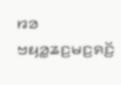ꤙꤤ ꤠꤟꤤ꤭ꤘꤢ꤬ꤗꤢ꤬ꤎꤢꤩ꤬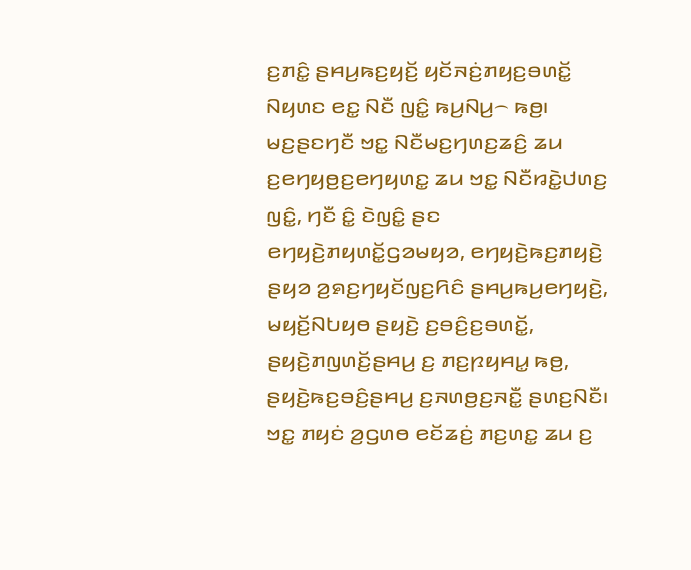ꤢ꤬ꤊꤢꤨ꤭ ꤔꤌꤣ꤬ꤒꤢ꤬ꤟꤢꤩ꤬ ꤟꤢꤩꤏꤢꤦ꤬ꤊꤟꤢ꤬ꤋꤛꤢꤩ꤭ ꤡꤟꤛꤢ ꤕꤢ꤭ ꤡꤢꤪ ꤜꤢꤨ꤭ ꤒꤣ꤬ꤡꤣ꤬꤮ ꤒꤥ꤬꤯
ꤗꤢ꤬ꤔꤢꤚꤢꤪ ꤠꤢ꤭ ꤡꤢꤪꤗꤢ꤬ꤚꤛꤢ꤬ꤘꤢꤨ꤬ ꤘꤣ ꤢ꤬ꤕꤚꤟꤥ꤬ꤢ꤬ꤕꤚꤟꤛꤢ꤭ ꤘꤣ ꤠꤢ꤭ ꤡꤢꤪꤙꤢꤧ꤭ꤓꤛꤢ꤬ ꤜꤢꤨ꤭, ꤚꤢꤪ ꤢꤨ꤭ ꤢꤧꤜꤢꤨ꤭ ꤔꤢ ꤕꤚꤟꤢꤧ꤬ꤊꤟꤛꤢꤩ꤭ꤞꤤꤗꤟꤤ, ꤕꤚꤟꤢꤧ꤬ꤒꤢ꤬ꤊꤟꤢꤧ꤬ ꤔꤟꤤ ꤤ꤬ꤎꤢ꤬ꤚꤟꤢꤩꤜꤢ꤬ꤖꤢꤨ ꤔꤌꤣ꤬ꤒꤣ꤬ꤕꤚꤟꤢꤧ꤬, ꤗꤟꤢꤩ꤬ꤡꤝꤟꤥ ꤔꤟꤢꤧ꤬ ꤢ꤬ꤋꤢꤨ꤬ꤢ꤬ꤋꤛꤢꤩ꤭, ꤔꤟꤢꤧ꤬ꤊꤜꤛꤢꤩ꤬ꤔꤌꤣ꤬ ꤢ꤬ ꤊꤢ꤬ꤐꤟꤌꤣ꤭ ꤒꤥ꤬, ꤔꤟꤢꤧ꤬ꤒꤢ꤬ꤋꤢꤨ꤬ꤔꤌꤣ꤬ ꤢ꤬ꤏꤛꤥ꤬ꤢ꤬ꤏꤢꤪ꤭ ꤔꤛꤢ꤬ꤡꤢꤪ꤯
ꤠꤢ꤭ ꤊꤟꤢꤦ ꤤ꤬ꤞꤛꤥ ꤕꤢꤩꤘꤢꤦ꤬ ꤊꤢ꤬ꤛꤢ꤭ ꤘꤣ ꤢ꤬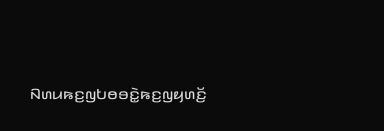ꤡꤛꤣꤒꤢ꤬ꤜꤝꤥꤋꤢꤧ꤭ꤒꤢ꤬ꤜꤟꤛꤢꤩ꤬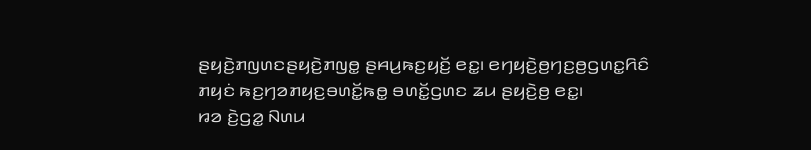ꤔꤟꤢꤧ꤬ꤊꤜꤛꤢꤔꤟꤢꤧ꤬ꤊꤜꤥ꤭ ꤔꤌꤣ꤬ꤒꤢ꤬ꤟꤢꤩ꤬ ꤕꤢ꤭꤯ ꤕꤚꤟꤢꤧ꤬ꤥ꤬ꤚꤢ꤬ꤥ꤬ꤞꤛꤢ꤭ꤖꤢꤨ ꤊꤟꤢꤦ ꤒꤢ꤬ꤚꤤꤊꤟꤢ꤬ꤋꤛꤢꤩ꤭ꤒꤥ꤭ ꤋꤛꤢꤩ꤭ꤞꤛꤢ ꤘꤣ ꤔꤟꤢꤧ꤬ꤥ꤬ ꤕꤢ꤭꤯
ꤙꤤ ꤢꤧ꤬ꤞꤤ꤭ ꤡꤛꤣ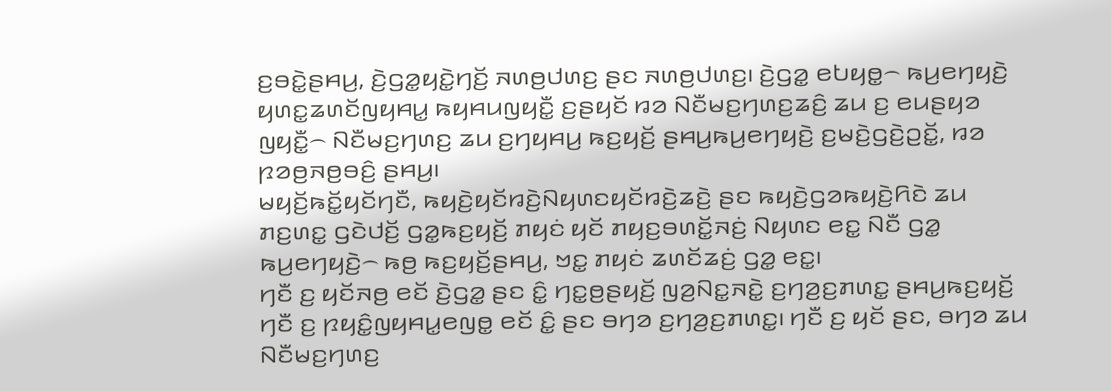ꤢ꤬ꤋꤢꤧ꤭ꤔꤌꤣ꤬, ꤢꤧ꤬ꤞꤤ꤭ꤟꤢꤧ꤭ꤚꤢꤩ꤬ ꤏꤛꤥ꤬ꤓꤛꤢ꤬ ꤔꤢ ꤏꤛꤥ꤬ꤓꤛꤢ꤬꤯ ꤢꤧ꤬ꤞꤤ꤭ ꤕꤝꤟꤥ꤭꤮ ꤒꤣ꤬ꤕꤚꤟꤢꤧ꤬ ꤟꤛꤢ꤭ꤘꤛꤢꤩꤜꤟꤌꤣ꤭ ꤒꤟꤌꤣꤜꤟꤢꤪ꤭ ꤢ꤬ꤔꤟꤢꤩ ꤙꤤ ꤡꤢꤪꤗꤢ꤬ꤚꤛꤢ꤬ꤘꤢꤨ꤬ ꤘꤣ ꤢ꤬ ꤕꤣꤔꤟꤤ ꤜꤟꤢꤪ꤭꤮ ꤡꤢꤪꤗꤢ꤬ꤚꤛꤢ꤬ ꤘꤣ ꤢ꤬ꤚꤟꤌꤣ꤬ ꤒꤢ꤬ꤟꤢꤩ꤬ ꤔꤌꤣ꤬ꤒꤣ꤬ꤕꤚꤟꤢꤧ꤬ ꤢ꤬ꤗꤢꤧ꤬ꤞꤢꤧ꤬ꤑꤢꤩ꤭, ꤙꤤ ꤐꤤꤥ꤬ꤏꤥ꤬ꤋꤢꤨ꤬ ꤔꤌꤣ꤬꤯
ꤗꤟꤢꤩ꤬ꤒꤢꤩ꤭ꤟꤢꤩꤚꤢꤪ, ꤒꤟꤢꤧ꤬ꤟꤢꤩꤙꤢꤧ꤬ꤡꤟꤛꤢꤟꤢꤩꤙꤢꤧ꤬ꤘꤢꤧ꤬ ꤔꤢ ꤒꤟꤢꤧ꤬ꤞꤤꤒꤟꤢꤧ꤬ꤖꤢꤧ ꤘꤣ ꤊꤢ꤬ꤛꤢ꤭ ꤞꤢꤧꤓꤢꤩ꤬ ꤞꤤ꤭ꤒꤢ꤬ꤟꤢꤩ꤬ ꤊꤟꤢꤦ ꤟꤢꤩ ꤊꤟꤢ꤬ꤋꤛꤢꤩ꤭ꤏꤢꤦ꤬ ꤡꤟꤛꤢ ꤕꤢ꤭ ꤡꤢꤪ ꤞꤤ꤭ ꤒꤣ꤬ꤕꤚꤟꤢꤧ꤬꤮ ꤒꤥ꤬ ꤒꤢ꤬ꤟꤢꤩ꤬ꤔꤌꤣ꤬, ꤠꤢ꤭ ꤊꤟꤢꤦ ꤘꤛꤢꤩꤘꤢꤦ꤬ ꤞꤤ꤭ ꤕꤢ꤭꤯
ꤚꤢꤪ ꤢ꤬ ꤟꤢꤩꤏꤥ꤬ ꤕꤢꤩ ꤢꤧ꤬ꤞꤤ꤭ ꤔꤢ ꤢꤨ꤭ ꤚꤢ꤭ꤥ꤬ꤔꤟꤢꤩ꤬ ꤜꤤ꤬ꤡꤢ꤭ꤏꤢꤧ꤭ ꤢ꤬ꤚꤤ꤬ꤢ꤬ꤊꤛꤢ꤭ ꤔꤌꤣ꤬ꤒꤢ꤬ꤟꤢꤩ꤬ ꤚꤢꤪ ꤢ꤬ ꤐꤟꤢꤨ꤭ꤜꤟꤌꤣ꤭ꤕꤜꤥ꤭ ꤕꤢꤩ ꤢꤨ꤭ ꤔꤢ ꤋꤚꤤ ꤢ꤬ꤚꤤ꤬ꤢ꤬ꤊꤛꤢ꤭꤯ ꤚꤢꤪ ꤢ꤬ ꤟꤢꤩ ꤔꤢ, ꤋꤚꤤ ꤘꤣ ꤡꤢꤪꤗꤢ꤬ꤚꤛꤢ꤬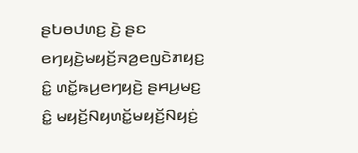ꤔꤝꤥꤓꤛꤢ꤬ ꤢꤧ꤬ ꤔꤢ ꤕꤚꤟꤢꤧ꤬ꤗꤟꤢꤩ꤬ꤏꤤ꤬ꤕꤜꤢꤧꤊꤟꤢ꤬ ꤢꤨ꤭ ꤛꤢꤩ꤭ꤒꤣ꤬ꤕꤚꤟꤢꤧ꤬ ꤔꤌꤣ꤬ꤗꤢ꤬ ꤢꤨ꤭ ꤗꤟꤢꤩ꤬ꤡꤟꤛꤢꤩ꤭ꤗꤟꤢꤩ꤬ꤡꤟꤢꤦ꤬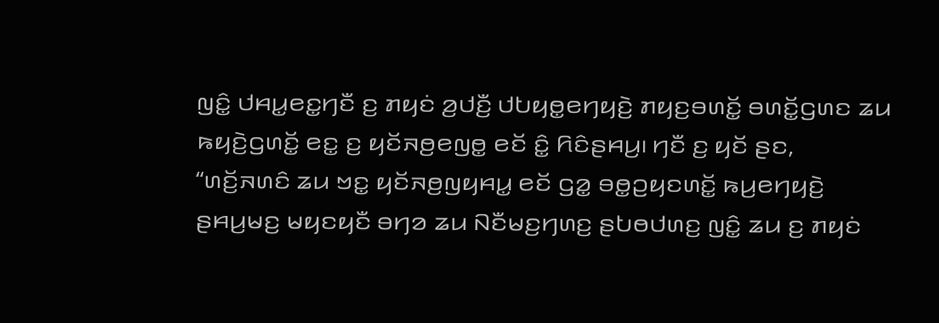ꤜꤢꤨ꤭ ꤓꤌꤣ꤭ꤕꤢ꤭ꤚꤢꤪ ꤢ꤬ ꤊꤟꤢꤦ ꤤ꤬ꤓꤢꤪ꤬ ꤓꤝꤟꤥ꤭ꤕꤚꤟꤢꤧ꤬ ꤊꤟꤢ꤬ꤋꤛꤢꤩ꤭ ꤋꤛꤢꤩ꤭ꤞꤛꤢ ꤘꤣ ꤒꤟꤢꤧ꤬ꤞꤛꤢꤩ꤭ ꤕꤢ꤭ ꤢ꤬ ꤟꤢꤩꤏꤥ꤬ꤕꤜꤥ꤭ ꤕꤢꤩ ꤢꤨ꤭ ꤖꤢꤨꤔꤌꤣ꤬꤯ ꤚꤢꤪ ꤢ꤬ ꤟꤢꤩ ꤔꤢ, “ꤛꤢꤩ꤬ꤏꤛꤢꤨ ꤘꤣ ꤠꤢ꤭ ꤟꤢꤩꤏꤥ꤬ꤜꤟꤌꤣ꤭ ꤕꤢꤩ ꤞꤤ꤭ ꤋꤥ꤭ꤑꤟꤢꤛꤢꤩ꤭ ꤒꤣ꤬ꤕꤚꤟꤢꤧ꤬ ꤔꤌꤣ꤬ꤗꤢ꤬ ꤗꤟꤢꤟꤢꤪ ꤋꤚꤤ ꤘꤣ ꤡꤢꤪꤗꤢ꤬ꤚꤛꤢ꤬ ꤔꤝꤥꤓꤛꤢ꤬ ꤜꤢꤨ꤭ ꤘꤣ ꤢ꤬ ꤊꤟꤢꤦ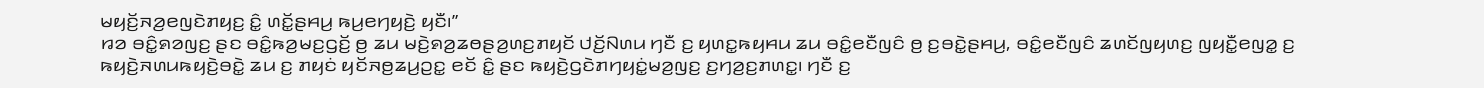ꤗꤟꤢꤩ꤬ꤏꤤ꤬ꤕꤜꤢꤧꤊꤟꤢ꤬ ꤢꤨ꤭ ꤛꤢꤩ꤭ꤔꤌꤣ꤬ ꤒꤣ꤬ꤕꤚꤟꤢꤧ꤬ ꤟꤢꤪ꤯”
ꤙꤤ ꤋꤢꤨ꤭ꤎꤤꤜꤢ꤬ ꤔꤢ ꤋꤢꤨ꤭ꤒꤤ꤬ꤗꤢ꤬ꤞꤢꤩ꤬ ꤥ꤬ ꤘꤣ ꤗꤢꤧ꤬ꤎꤤ꤬ꤘꤥꤔꤤ꤬ꤛꤢ꤬ꤊꤟꤢꤩ ꤓꤢꤩ꤬ꤡꤛꤣ ꤚꤢꤪ ꤢ꤬ ꤟꤛꤢ꤭ꤒꤟꤌꤣ ꤘꤣ ꤋꤢꤨ꤭ꤕꤢꤪꤜꤢꤨ ꤥ꤬ ꤢ꤬ꤋꤢꤧ꤭ꤔꤌꤣ꤬, ꤋꤢꤨ꤭ꤕꤢꤪꤜꤢꤨ ꤘꤛꤢꤩꤜꤟꤛꤢ꤬ ꤜꤟꤢꤪ꤭ꤕꤜꤤ꤭ ꤢ꤬ ꤒꤟꤢꤧ꤬ꤏꤛꤣꤒꤟꤢꤧ꤬ꤋꤢꤧ꤭ ꤘꤣ ꤢ꤬ ꤊꤟꤢꤦ ꤟꤢꤩꤏꤥ꤬ꤘꤣ꤬ꤑꤢ꤭ ꤕꤢꤩ ꤢꤨ꤭ ꤔꤢ ꤒꤟꤢꤧ꤬ꤞꤢꤧꤊꤚꤟꤢꤦ꤭ꤗꤤ꤬ꤜꤢ꤬ ꤢ꤬ꤚꤤ꤬ꤢ꤬ꤊꤛꤢ꤭꤯ ꤚꤢꤪ ꤢ꤬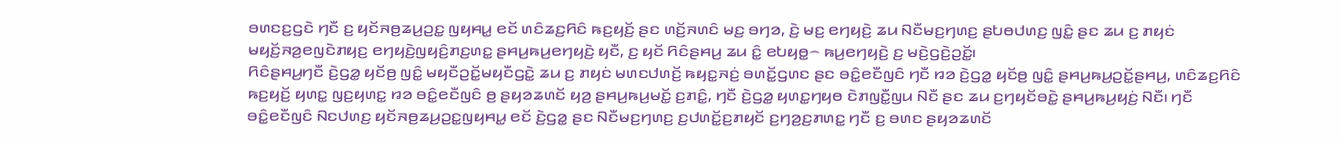ꤋꤛꤢꤢ꤬ꤞꤢꤧ ꤚꤢꤪ ꤢ꤬ ꤟꤢꤩꤏꤥ꤬ꤘꤣ꤬ꤑꤢ꤭ ꤜꤟꤌꤣ꤭ ꤕꤢꤩ ꤛꤢꤨꤘꤢ꤬ꤖꤢꤨ ꤒꤢ꤬ꤟꤢꤩ꤬ ꤔꤢ ꤛꤢꤩ꤬ꤏꤛꤢꤨ ꤗꤢ꤬ ꤋꤚꤤ, ꤢꤧ꤬ ꤗꤢ꤬ ꤕꤚꤟꤢꤧ꤬ ꤘꤣ ꤡꤢꤪꤗꤢ꤬ꤚꤛꤢ꤬ ꤔꤝꤥꤓꤛꤢ꤬ ꤜꤢꤨ꤭ ꤔꤢ ꤘꤣ ꤢ꤬ ꤊꤟꤢꤦ ꤗꤟꤢꤩ꤬ꤏꤤ꤬ꤕꤜꤢꤧꤊꤟꤢ꤬ ꤕꤚꤟꤢꤧ꤬ꤜꤟꤢꤨ꤬ꤊꤢ꤬ꤛꤢ꤭ ꤔꤌꤣ꤬ꤒꤣ꤬ꤕꤚꤟꤢꤧ꤬ ꤟꤢꤪ, ꤢ꤬ ꤟꤢꤩ ꤖꤢꤨꤔꤌꤣ꤬ ꤘꤣ ꤢꤨ꤭ ꤕꤝꤟꤥ꤭꤮ ꤒꤣ꤬ꤕꤚꤟꤢꤧ꤬ ꤢ꤬ ꤗꤢꤧ꤬ꤞꤢꤧ꤬ꤑꤢꤩ꤭꤯
ꤖꤢꤨꤔꤌꤣ꤬ꤚꤢꤪ ꤢꤧ꤬ꤞꤤ꤭ ꤟꤢꤩꤥ꤬ ꤜꤢꤨ꤭ ꤗꤟꤢꤪꤑꤢꤩ꤭ꤗꤟꤢꤪꤞꤢꤧ꤭ ꤘꤣ ꤢ꤬ ꤊꤟꤢꤦ ꤗꤛꤢꤓꤛꤢꤩ꤬ ꤒꤟꤢ꤭ꤏꤢꤦ꤬ ꤋꤛꤢꤩ꤭ꤞꤛꤢ ꤔꤢ ꤋꤢꤨ꤭ꤕꤢꤪꤜꤢꤨ ꤚꤢꤪ ꤙꤤ ꤢꤧ꤬ꤞꤤ꤭ ꤟꤢꤩꤥ꤬ ꤜꤢꤨ꤭ ꤔꤌꤣ꤬ꤒꤣ꤬ꤑꤢꤩ꤭ꤔꤌꤣ꤬, ꤛꤢꤨꤘꤢ꤬ꤖꤢꤨ ꤒꤢ꤬ꤟꤢꤩ꤬ ꤟꤛꤢ꤭ ꤜꤢ꤬ꤟꤛꤢ꤭ ꤙꤤ ꤋꤢꤨ꤭ꤕꤢꤪꤜꤢꤨ ꤥ꤬ ꤔꤟꤤꤘꤛꤢꤩ ꤟꤤ꤬ ꤔꤌꤣ꤬ꤒꤣ꤬ꤗꤢꤩ꤭ ꤢ꤬ꤊꤢꤨ꤭, ꤚꤢꤪ ꤢꤧ꤬ꤞꤤ꤭ ꤟꤛꤢ꤭ꤚꤟꤥ ꤢꤧꤊꤜꤢꤪ꤭ꤜꤣ ꤡꤢꤪ ꤔꤢ ꤘꤣ ꤢ꤬ꤚꤟꤢꤩꤋꤢꤧ꤭ ꤔꤌꤣ꤬ꤒꤣ꤬ꤟꤢꤦ꤬ ꤡꤢꤪ꤯ ꤚꤢꤪ ꤋꤢꤨ꤭ꤕꤢꤪꤜꤢꤨ ꤡꤢꤓꤛꤢ꤬ ꤟꤢꤩꤏꤥ꤬ꤘꤣ꤬ꤑꤢ꤭ꤜꤟꤌꤣ꤭ ꤕꤢꤩ ꤢꤧ꤬ꤞꤤ꤭ ꤔꤢ ꤡꤢꤪꤗꤢ꤬ꤚꤛꤢ꤬ ꤢ꤬ꤓꤛꤢꤩ꤭ꤢ꤬ꤊꤟꤢꤩ ꤢ꤬ꤚꤤ꤬ꤢ꤬ꤊꤛꤢ꤭ ꤚꤢꤪ ꤢ꤬ ꤋꤛꤢ ꤔꤟꤤꤘꤛꤢꤩ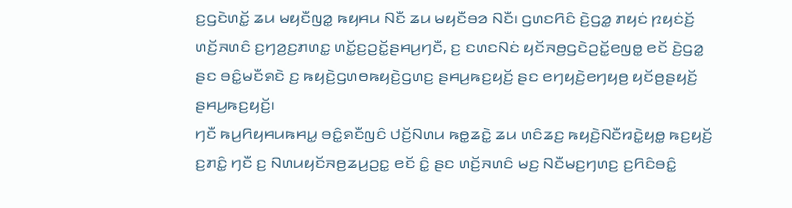ꤢ꤬ꤞꤢꤧꤛꤢꤩ꤭ ꤘꤣ ꤗꤟꤢꤪꤜꤤ꤭ ꤒꤟꤌꤣ ꤡꤢꤪ ꤘꤣ ꤗꤟꤢꤪꤋꤤ ꤡꤢꤪ꤯ ꤞꤛꤢꤖꤢꤨ ꤢꤧ꤬ꤞꤤ꤭ ꤊꤟꤢꤦ ꤐꤟꤢꤦꤢꤩ꤬ ꤛꤢꤩ꤬ꤏꤛꤢꤨ ꤢ꤬ꤚꤤ꤬ꤢ꤬ꤊꤛꤢ꤭ ꤛꤢꤩ꤭ꤢ꤬ꤑꤢꤩ꤭ꤔꤌꤣ꤬ꤚꤢꤪ, ꤢ꤬ ꤢꤛꤢꤡꤢꤦ ꤟꤢꤩꤏꤥ꤬ꤞꤢꤧꤑꤢꤩ꤭ꤕꤜꤥ꤭ ꤕꤢꤩ ꤢꤧ꤬ꤞꤤ꤭ ꤔꤢ ꤋꤢꤨ꤭ꤗꤢꤪꤎꤢꤧ ꤢ꤬ ꤒꤟꤢꤧ꤬ꤞꤛꤥꤒꤟꤢꤧ꤬ꤞꤛꤢ꤬ ꤔꤌꤣ꤬ꤒꤢ꤬ꤟꤢꤩ꤬ ꤔꤢ ꤕꤚꤟꤢꤧ꤬ꤕꤚꤟꤥ꤬ ꤟꤢꤩꤥ꤬ꤔꤟꤢꤩ꤬ ꤔꤌꤣ꤬ꤒꤢ꤬ꤟꤢꤩ꤬꤯
ꤚꤢꤪ ꤒꤣ꤬ꤖꤟꤌꤣꤒꤌꤣ꤭ ꤋꤢꤨ꤭ꤎꤢꤪꤜꤢꤨ ꤓꤢꤩ꤬ꤡꤛꤣ ꤒꤥ꤭ꤘꤢꤧ꤭ ꤘꤣ ꤛꤢꤨꤘꤢ꤬ ꤒꤟꤢꤧ꤬ꤡꤢꤪꤙꤢꤧ꤭ꤟꤥ꤭ ꤒꤢ꤬ꤟꤢꤩ꤬ ꤢ꤬ꤊꤢꤨ꤭ ꤚꤢꤪ ꤢ꤬ ꤡꤛꤣꤟꤢꤩꤏꤥ꤬ꤘꤣ꤬ꤑꤢ꤭ ꤕꤢꤩ ꤢꤨ꤭ ꤔꤢ ꤛꤢꤩ꤬ꤏꤛꤢꤨ ꤗꤢ꤬ ꤡꤢꤪꤗꤢ꤬ꤚꤛꤢ꤬ ꤢ꤬ꤖꤢꤨꤋꤢꤨ꤭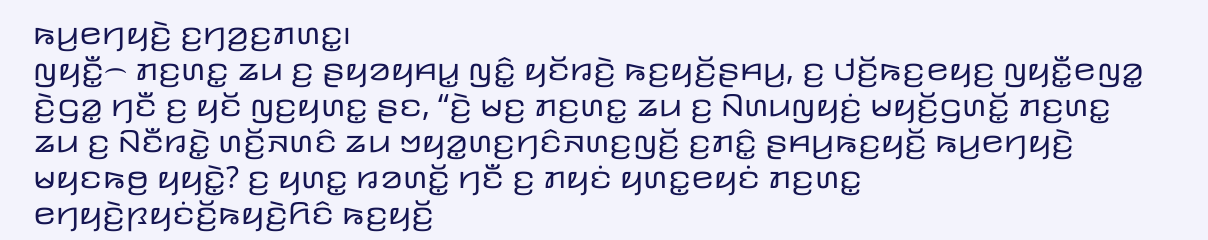ꤒꤣ꤬ꤕꤚꤟꤢꤧ꤬ ꤢ꤬ꤚꤤ꤬ꤢ꤬ꤊꤛꤢ꤭꤯
ꤜꤟꤢꤪ꤭꤮ ꤊꤢ꤬ꤛꤢ꤭ ꤘꤣ ꤢ꤬ ꤔꤟꤤꤟꤌꤣ꤭ ꤜꤢꤨ꤭ ꤟꤢꤩꤙꤢꤧ꤬ ꤒꤢ꤬ꤟꤢꤩ꤬ꤔꤌꤣ꤬, ꤢ꤬ ꤓꤢꤩ꤬ꤒꤢ꤬ꤕꤟꤢ꤬ ꤜꤟꤢꤪ꤭ꤕꤜꤤ꤭ ꤢꤧ꤬ꤞꤤ꤭ ꤚꤢꤪ ꤢ꤬ ꤟꤢꤩ ꤜꤢ꤬ꤟꤛꤢ꤭ ꤔꤢ, “ꤢꤧ꤬ ꤗꤢ꤬ ꤊꤢ꤬ꤛꤢ꤭ ꤘꤣ ꤢ꤬ ꤡꤛꤣꤜꤟꤢꤦ꤬ ꤗꤟꤢꤩ꤬ꤞꤛꤢꤩ꤭ ꤊꤢ꤬ꤛꤢ꤭ ꤘꤣ ꤢ꤬ ꤡꤢꤪꤙꤢꤧ꤭ ꤛꤢꤩ꤬ꤏꤛꤢꤨ ꤘꤣ ꤠꤟꤤ꤭ꤛꤢ꤬ꤚꤢꤨꤏꤛꤢ꤬ꤜꤢꤩ꤬ ꤢ꤬ꤊꤢꤨ꤭ ꤔꤌꤣ꤬ꤒꤢ꤬ꤟꤢꤩ꤬ ꤒꤣ꤬ꤕꤚꤟꤢꤧ꤬ ꤗꤟꤢꤒꤥ꤬ ꤟꤟꤢꤧ꤭? ꤢ꤬ ꤟꤛꤢ꤭ ꤙꤤꤛꤢꤩ꤭ ꤚꤢꤪ ꤢ꤬ ꤊꤟꤢꤦ ꤟꤛꤢ꤭ꤕꤟꤢꤦ ꤊꤢ꤬ꤛꤢ꤭ ꤕꤚꤟꤢꤧ꤬ꤐꤟꤢꤦꤢꤩ꤬ꤒꤟꤢꤧ꤬ꤖꤢꤨ ꤒꤢ꤬ꤟꤢꤩ꤬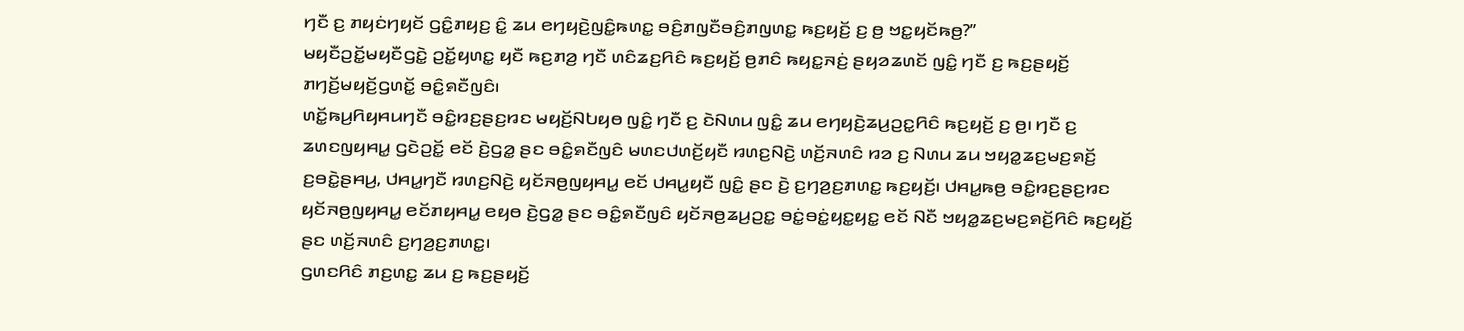ꤚꤢꤪ ꤢ꤬ ꤊꤟꤢꤦꤚꤟꤢꤩ ꤞꤢꤨ꤭ꤊꤟꤢ꤬ ꤢꤨ꤭ ꤘꤣ ꤕꤚꤟꤢꤧ꤬ꤜꤢꤨ꤭ꤒꤛꤢ꤭ ꤋꤢꤨ꤬ꤊꤜꤢꤪꤋꤢꤨ꤬ꤊꤜꤛꤢ꤭ ꤒꤢ꤬ꤟꤢꤩ꤬ ꤢ꤬ ꤥ꤬ ꤠꤢ꤭ꤟꤢꤩꤒꤥ꤬?”
ꤗꤟꤢꤪꤑꤢꤩ꤭ꤗꤟꤢꤪꤞꤢꤧ꤭ ꤑꤢꤩ꤭ꤟꤛꤢ꤭ ꤟꤢꤪ ꤒꤢ꤬ꤊꤤ꤬ ꤚꤢꤪ ꤛꤢꤨꤘꤢ꤬ꤖꤢꤨ ꤒꤢ꤬ꤟꤢꤩ꤬ ꤥ꤬ꤊꤢꤨ ꤒꤟꤢ꤭ꤏꤢꤦ꤬ ꤔꤟꤤꤘꤛꤢꤩ ꤜꤢꤨ꤭ ꤚꤢꤪ ꤢ꤬ ꤒꤢ꤬ꤔꤟꤢꤩ꤬ ꤊꤚꤢꤩ꤬ꤗꤟꤢꤩ꤬ꤞꤛꤢꤩ꤭ ꤋꤢꤨ꤭ꤎꤢꤪꤜꤢꤨ꤯
ꤛꤢꤩ꤭ꤒꤣ꤬ꤖꤟꤌꤣꤚꤢꤪ ꤋꤢꤨ꤭ꤙꤢ꤬ꤔꤢ꤬ꤙꤢ ꤗꤟꤢꤩ꤬ꤡꤝꤟꤥ ꤜꤢꤨ꤭ ꤚꤢꤪ ꤢ꤬ ꤢꤧꤡꤛꤣ ꤜꤢꤨ꤭ ꤘꤣ ꤕꤚꤟꤢꤧ꤬ꤘꤣ꤬ꤑꤢ꤭ꤖꤢꤨ ꤒꤢ꤬ꤟꤢꤩ꤬ ꤢ꤬ ꤥ꤬꤯ ꤚꤢꤪ ꤢ꤬ ꤘꤛꤢꤜꤟꤌꤣ꤭ ꤞꤢꤧꤑꤢꤩ꤭ ꤕꤢꤩ ꤢꤧ꤬ꤞꤤ꤭ ꤔꤢ ꤋꤢꤨ꤭ꤎꤢꤪꤜꤢꤨ ꤗꤛꤢꤓꤛꤢꤩ꤬ꤟꤢꤪ ꤙꤛꤢ꤬ꤡꤢꤧ꤬ ꤛꤢꤩ꤬ꤏꤛꤢꤨ ꤙꤤ ꤢ꤬ ꤡꤛꤣ ꤘꤣ ꤠꤟꤤ꤭ꤘꤢ꤬ꤗꤢ꤬ꤎꤢꤩ꤬ ꤢ꤬ꤋꤢꤧ꤭ꤔꤌꤣ꤬, ꤓꤌꤣ꤭ꤚꤢꤪ ꤙꤛꤢ꤬ꤡꤢꤧ꤬ ꤟꤢꤩꤏꤥ꤬ꤜꤟꤌꤣ꤭ ꤕꤢꤩ ꤓꤌꤣ꤭ꤟꤢꤪ ꤜꤢꤨ꤭ ꤔꤢ ꤢꤧ꤬ ꤢ꤬ꤚꤤ꤬ꤢ꤬ꤊꤛꤢ꤭ ꤒꤢ꤬ꤟꤢꤩ꤬꤯ ꤓꤌꤣ꤭ꤒꤥ꤬ ꤋꤢꤨ꤭ꤙꤢ꤬ꤔꤢ꤬ꤙꤢ ꤟꤢꤩꤏꤥ꤬ꤜꤟꤌꤣ꤭ ꤕꤢꤩꤊꤟꤌꤣ꤭ ꤕꤟꤥ ꤢꤧ꤬ꤞꤤ꤭ ꤔꤢ ꤋꤢꤨ꤭ꤎꤢꤪꤜꤢꤨ ꤟꤢꤩꤏꤥ꤬ꤘꤣ꤬ꤑꤢ꤭ ꤋꤢꤦ꤭ꤋꤢꤦ꤭ꤟꤢ꤭ꤟꤢ꤭ ꤕꤢꤩ ꤡꤢꤪ ꤠꤟꤤ꤭ꤘꤢ꤬ꤗꤢ꤬ꤎꤢꤩ꤬ꤖꤢꤨ ꤒꤢ꤬ꤟꤢꤩ꤬ ꤔꤢ ꤛꤢꤩ꤬ꤏꤛꤢꤨ ꤢ꤬ꤚꤤ꤬ꤢ꤬ꤊꤛꤢ꤭꤯
ꤞꤛꤢꤖꤢꤨ ꤊꤢ꤬ꤛꤢ꤭ ꤘꤣ ꤢ꤬ ꤒꤢ꤬ꤔꤟꤢꤩ꤬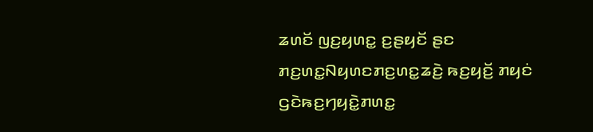ꤘꤛꤢꤩ ꤜꤢ꤬ꤟꤛꤢ꤭ ꤢ꤬ꤔꤟꤢꤩ ꤔꤢ ꤊꤢ꤬ꤛꤢ꤭ꤡꤟꤛꤢꤊꤢ꤬ꤛꤢ꤭ꤘꤢꤧ꤬ ꤒꤢ꤬ꤟꤢꤩ꤬ ꤊꤟꤢꤦ ꤞꤢꤧꤒꤢ꤬ꤚꤟꤢꤧ꤭ꤊꤛꤢ꤭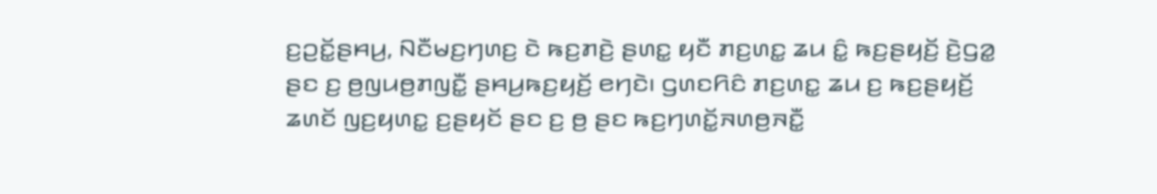ꤢ꤬ꤑꤢꤩ꤭ꤔꤌꤣ꤬, ꤡꤢꤪꤗꤢ꤬ꤚꤛꤢ꤬ ꤢꤧ ꤒꤢ꤬ꤊꤢꤧ꤬ ꤔꤛꤢ꤭ ꤟꤢꤪ ꤊꤢ꤬ꤛꤢ꤭ ꤘꤣ ꤢꤨ꤭ ꤒꤢ꤬ꤔꤟꤢꤩ꤬ ꤢꤧ꤬ꤞꤤ꤭ ꤔꤢ ꤢ꤬ ꤥ꤬ꤜꤣꤥ꤬ꤊꤜꤢꤪ꤭ ꤔꤌꤣ꤬ꤒꤢ꤬ꤟꤢꤩ꤬ ꤕꤚꤢꤧ꤯ ꤞꤛꤢꤖꤢꤨ ꤊꤢ꤬ꤛꤢ꤭ ꤘꤣ ꤢ꤬ ꤒꤢ꤬ꤔꤟꤢꤩ꤬ ꤘꤛꤢꤩ ꤜꤢ꤬ꤟꤛꤢ꤭ ꤢ꤬ꤔꤟꤢꤩ ꤔꤢ ꤢ꤬ ꤥ꤬ ꤔꤢ ꤒꤢ꤬ꤚꤛꤢꤩ꤭ꤏꤛꤥ꤬ꤏꤢꤪ꤭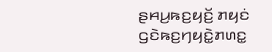ꤔꤌꤣ꤬ꤒꤢ꤬ꤟꤢꤩ꤬ ꤊꤟꤢꤦ ꤞꤢꤧꤒꤢ꤬ꤚꤟꤢꤧ꤭ꤊꤛꤢ꤭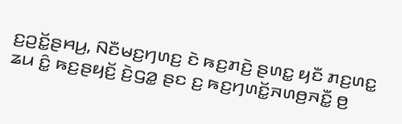ꤢ꤬ꤑꤢꤩ꤭ꤔꤌꤣ꤬, ꤡꤢꤪꤗꤢ꤬ꤚꤛꤢ꤬ ꤢꤧ ꤒꤢ꤬ꤊꤢꤧ꤬ ꤔꤛꤢ꤭ ꤟꤢꤪ ꤊꤢ꤬ꤛꤢ꤭ ꤘꤣ ꤢꤨ꤭ ꤒꤢ꤬ꤔꤟꤢꤩ꤬ ꤢꤧ꤬ꤞꤤ꤭ ꤔꤢ ꤢ꤬ ꤒꤢ꤬ꤚꤛꤢꤩ꤭ꤏꤛꤥ꤬ꤏꤢꤪ꤭ ꤥ꤬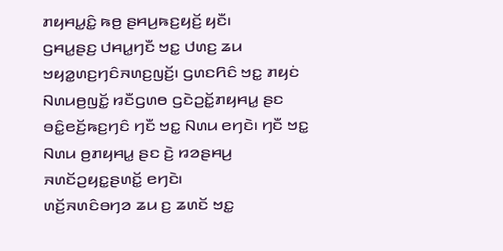ꤊꤟꤌꤣ꤭ꤢꤨ꤭ ꤒꤥ꤬ ꤔꤌꤣ꤬ꤒꤢ꤬ꤟꤢꤩ꤬ ꤟꤢꤪ꤯
ꤞꤌꤣ꤭ꤔꤢ꤬ ꤓꤌꤣ꤭ꤚꤢꤪ ꤠꤢ꤭ ꤓꤛꤢ꤬ ꤘꤣ ꤠꤟꤤ꤭ꤛꤢ꤬ꤚꤢꤨꤏꤛꤢ꤬ꤜꤢꤩ꤬꤯ ꤞꤛꤢꤖꤢꤨ ꤠꤢ꤭ ꤊꤟꤢꤦ ꤡꤛꤣꤥ꤬ꤜꤢꤩ꤭ ꤙꤢꤪꤞꤛꤥ ꤞꤢꤧꤑꤢꤩ꤭ꤊꤟꤌꤣ꤭ ꤔꤢ ꤋꤢꤨ꤭ꤕꤢꤩ꤬ꤒꤢ꤬ꤚꤢꤨ ꤚꤢꤪ ꤠꤢ꤭ ꤡꤛꤣ ꤕꤚꤢꤧ꤯ ꤚꤢꤪ ꤠꤢ꤭ ꤡꤛꤣ ꤥ꤬ꤊꤟꤌꤣ꤭ ꤔꤢ ꤢꤧ꤬ ꤙꤤꤔꤌꤣ꤬ ꤏꤛꤢꤩꤑꤟꤢ꤭ꤔꤛꤢꤩ꤭ ꤕꤚꤢꤧ꤯
ꤛꤢꤩ꤬ꤏꤛꤢꤨꤋꤚꤤ ꤘꤣ ꤢ꤬ ꤘꤛꤢꤩ ꤠꤢ꤭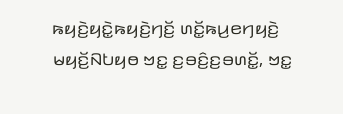ꤒꤟꤢꤧ꤬ꤟꤢꤧ꤭ꤒꤟꤢꤧ꤬ꤚꤢꤩ꤬ ꤛꤢꤩ꤭ꤒꤣ꤬ꤕꤚꤟꤢꤧ꤬ ꤗꤟꤢꤩ꤬ꤡꤝꤟꤥ ꤠꤢ꤭ ꤢ꤬ꤋꤢꤨ꤬ꤢ꤬ꤋꤛꤢꤩ꤭, ꤠꤢ꤭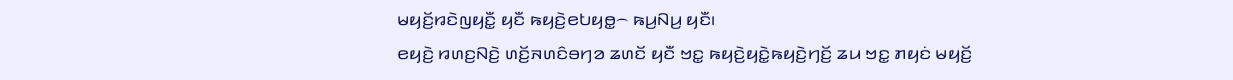ꤗꤟꤢꤩ꤬ꤙꤢꤧꤜꤟꤢꤪ꤭ ꤟꤢꤪ ꤒꤟꤢꤧ꤬ꤕꤝꤟꤥ꤭꤮ ꤒꤣ꤬ꤡꤣ꤬ ꤟꤢꤪ꤯
ꤕꤟꤢꤧ꤬ ꤙꤛꤢ꤬ꤡꤢꤧ꤬ ꤛꤢꤩ꤬ꤏꤛꤢꤨꤋꤚꤤ ꤘꤛꤢꤩ ꤟꤢꤪ ꤠꤢ꤭ ꤒꤟꤢꤧ꤬ꤟꤢꤧ꤭ꤒꤟꤢꤧ꤬ꤚꤢꤩ꤬ ꤘꤣ ꤠꤢ꤭ ꤊꤟꤢꤦ ꤗꤟꤢꤩ꤬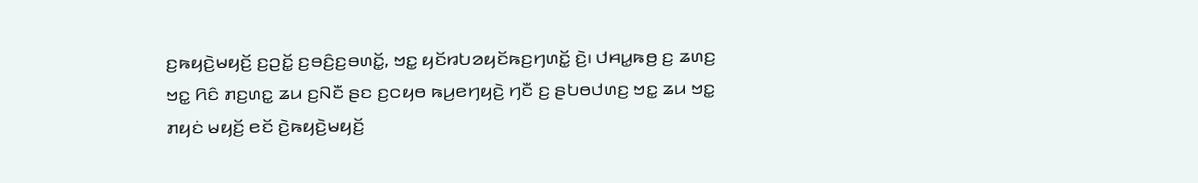ꤢ꤬ꤒꤟꤢꤧ꤬ꤗꤟꤢꤩ꤬ ꤢ꤬ꤑꤢꤩ꤭ ꤢ꤬ꤋꤢꤨ꤬ꤢ꤬ꤋꤛꤢꤩ꤭, ꤠꤢ꤭ ꤟꤢꤩꤙꤝꤤꤟꤢꤩꤒꤢ꤬ꤚꤛꤢꤩ꤭ ꤢꤧ꤬꤯ ꤓꤌꤣ꤭ꤒꤥ꤬ ꤢ꤬ ꤘꤛꤢ꤬ ꤠꤢ꤭ ꤖꤢꤨ ꤊꤢ꤬ꤛꤢ꤭ ꤘꤣ ꤢ꤬ꤡꤢꤪ ꤔꤢ ꤢ꤬ꤍꤟꤥ ꤒꤣ꤬ꤕꤚꤟꤢꤧ꤬ ꤚꤢꤪ ꤢ꤬ ꤔꤝꤥꤓꤛꤢ꤬ ꤠꤢ꤭ ꤘꤣ ꤠꤢ꤭ ꤊꤟꤢꤦ ꤗꤟꤢꤩ꤬ ꤕꤢꤩ ꤢꤧ꤬ꤒꤟꤢꤧ꤬ꤗꤟꤢꤩ꤬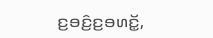ꤢ꤬ꤋꤢꤨ꤬ꤢ꤬ꤋꤛꤢꤩ꤭,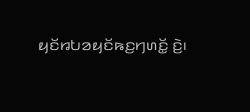ꤟꤢꤩꤙꤝꤤꤟꤢꤩꤒꤢ꤬ꤚꤛꤢꤩ꤭ ꤢꤧ꤬꤯